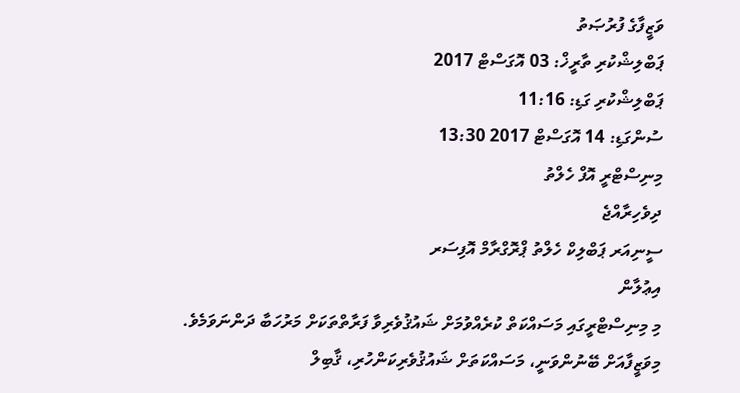ވަޒީފާގެ ފުރުޞަތު
ޕަބްލިޝްކުރި ތާރީޚް: 03 އޮގަސްޓް 2017
ޕަބްލިޝްކުރި ގަޑި: 11:16
ސުންގަޑި: 14 އޮގަސްޓް 2017 13:30
މިނިސްޓްރީ އޮފް ހެލްތު
ދިވެހިރާއްޖެ
ސީނިއަރ ޕަބްލިކް ހެލްތު ޕްރޮގްރާމް އޮފިސަރ
އިޢުލާން
މި މިނިސްޓްރީގައި މަސައްކަތް ކުރެއްވުމަށް ޝައުޤުވެރިވާ ފަރާތްތަކަށް މަރުހަބާ ދަންނަވަމެވެ. މިވަޒީފާއަށް ބޭނުންވަނީ، މަސައްކަތަށް ޝައުޤުވެރިކަންހުރި، ޤާބިލް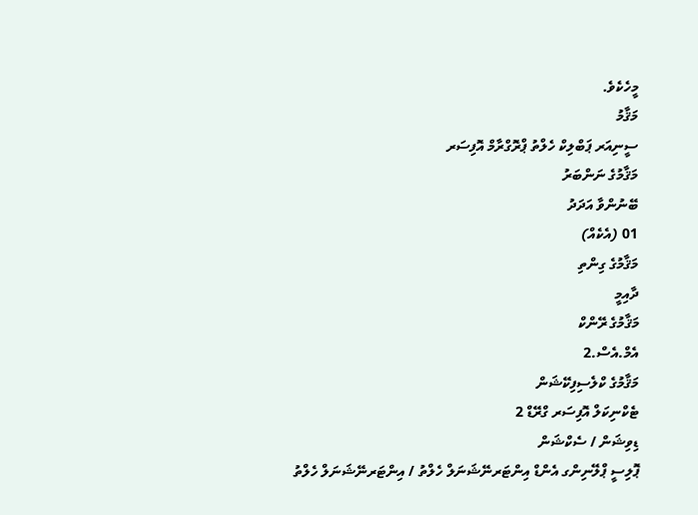މީހެކެވެ.
މަޤާމު
ސީނިއަރ ޕަބްލިކް ހެލްތު ޕްރޮގްރާމް އޮފިސަރ
މަޤާމުގެ ނަންބަރު
ބޭނުންވާ އަދަދު
01 (އެކެއް)
މަޤާމުގެ ގިންތި
ދާއިމީ
މަޤާމުގެ ރޭންކް
އެމް.އެސް.2
މަޤާމުގެ ކްލެސިފިކޭޝަން
ޓެކްނިކަލް އޮފިސަރ ގްރޭޑް 2
ޑިވިޝަން / ސެކްޝަން
ޕޮލިސީ ޕްލޭނިންގ އެންޑް އިންޓަރނޭޝަނަލް ހެލްތު / އިންޓަރނޭޝަނަލް ހެލްތު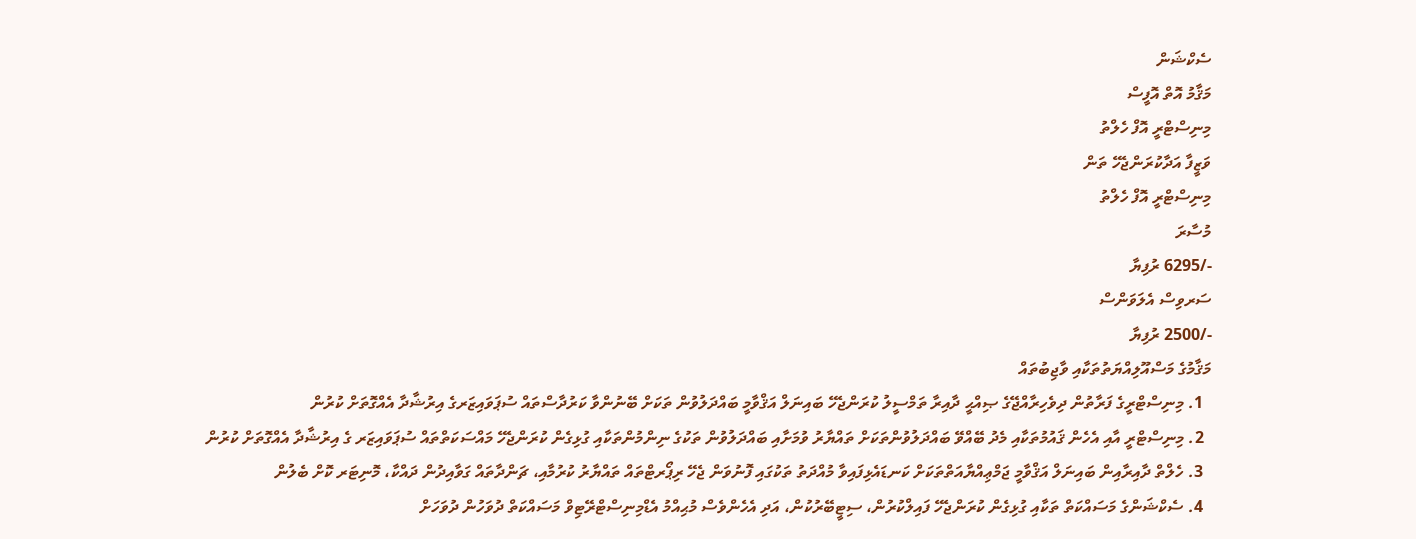ސެކްޝަން
މަޤާމު އޮތް އޮފީސް
މިނިސްޓްރީ އޮފް ހެލްތު
ވަޒީފާ އަދާކުރަންޖެހޭ ތަން
މިނިސްޓްރީ އޮފް ހެލްތު
މުސާރަ
-/6295 ރުފިޔާ
ސަރވިސް އެލަވަންސް
-/2500 ރުފިޔާ
މަޤާމުގެ މަސްއޫލިއްޔަތުތަކާއި ވާޖިބުތައް
  1. މިނިސްޓްރީގެ ފަރާތުން ދިވެހިރާއްޖޭގެ ޞިއްޙީ ދާއިރާ ތަމްސީލު ކުރަންޖެހޭ ބައިނަލް އަޤްވާމީ ބައްދަލުވުން ތަކަށް ބޭނުންވާ ކަރުދާސްތައް ސުޕަވައިޒަރގެ އިރުޝާދާ އެއްގޮތަށް ކުރުން
  2. މިނިސްޓްރީ އާއި އެހެން ޤައުމުތަކާއި މެދު ބޭއްވޭ ބައްދަލުވުންތަކަށް ތައްޔާރު ވުމަށާއި ބައްދަލުވުން ތަކުގެ ނިންމުންތަކާއި ގުޅިގެން ކުރަންޖެހޭ މައްސަކަތްތައް ސުޕަވައިޒަރ ގެ އިރުޝާދާ އެއްގޮތަށް ކުރުން
  3. ހެލްތް ދާއިރާއިން ބައިނަލް އަޤްވާމީ ޖަމްޢިއްޔާއަތްތަކަށް ކަނޑައެޅިފައިވާ މުއްދަތު ތަކުގައި ފޮނުވަން ޖެހޭ ރިޕޯރޓްތައް ތައްޔާރު ކުރުމާއި، ޗަންދާތައް ގަވާއިދުން ދައްކާ، މޮނިޓަރ ކޮށް ބެލުން
  4. ސެކްޝަންގެ މަސައްކަތް ތަކާއި ގުޅިގެން ކުރަންޖެހޭ ފައިލްކުރުން، ސިޓީބޭރުކުން، އަދި އެހެންވެސް މުޙިއްމު އެޑްމިނިސްޓްރޭޓިވް މަސައްކަތް ދުވަހުން ދުވަހަށް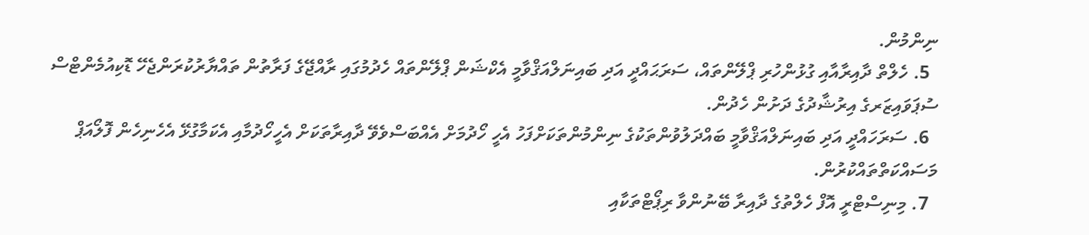ނިންމުން.
  5. ހެލްތް ދާއިރާއާއި ގުޅުންހުރި ޕްލޭންތައް، ސަރަޙައްދީ އަދި ބައިނަލްއަޤްވާމީ އެކްޝަން ޕްލޭންތައް ހެދުމުގައި ރާއްޖޭގެ ފަރާތުން ތައްޔާރުކުރަންޖެހޭ ޑޮކިއުމެންޓްސް ސުޕަވައިޒަރގެ އިރުޝާދުގެ ދަށުން ހެދުން.
  6. ސަރަހައްދީ އަދި ބައިނަލްއަޤްވާމީ ބައްދަލުވުންތަކުގެ ނިންމުންތަކަށްފަހު އެހީ ހޯދުމަށް އެއްބަސްވެވޭ ދާއިރާތަކަށް އެހީހޯދުމާއި އެކަމާގުޅޭ އެހެނިހެން ފޮލޯއަޕް މަސައްކަތްތައްކުރުން.
  7. މިނިސްޓްރީ އޮފް ހެލްތުގެ ދާއިރާ ބޭނުންވާ ރިޕޯޓްތަކާއި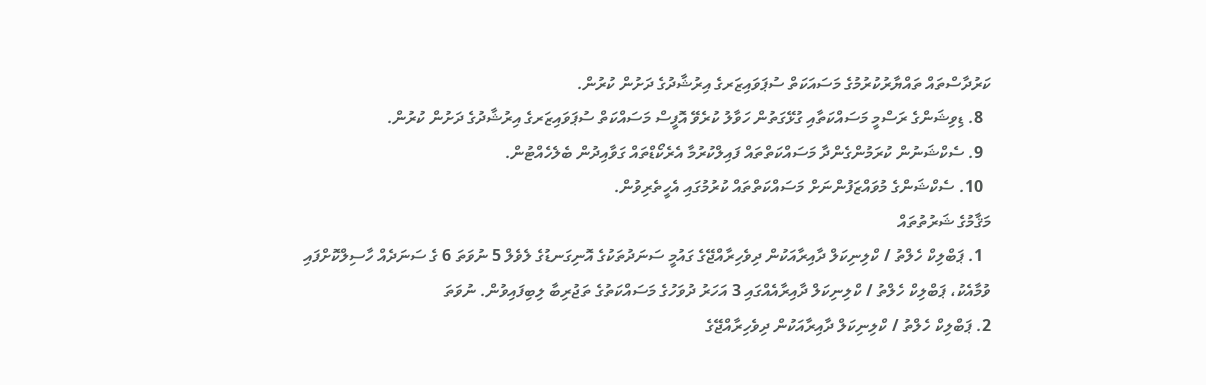ކަރުދާސްތައް ތައްޔާރުކުރުމުގެ މަސައަކަތް ސުޕަވައިޒަރގެ އިރުޝާދުގެ ދަށުން ކުރުން.
  8. ޑިވިޝަންގެ ރަސްމީ މަސައްކަތާއި ގުޅޭގަތުން ހަވާލު ކުރެވޭ އޮފީސް މަސައްކަތް ސުޕަވައިޒަރގެ އިރުޝާދުގެ ދަށުން ކުރުން.
  9. ސެކްޝަނުން ކުރަމުންގެންދާ މަސައްކަތްތައް ފައިލްކުރުމާ އެރެކޯޑްތައް ގަވާއިދުން ބެލެހެއްޓުން.
  10. ސެކްޝަންގެ މުވައްޒަފުންނަށް މަސައްކަތްތައް ކުރުމުގައި އެހީތެރިވުން.
މަޤާމުގެ ޝަރުތުތައް
  1. ޕަބްލިކް ހެލްތު / ކްލިނިކަލް ދާއިރާއަކުން ދިވެހިރާއްޖޭގެ ގައުމީ ސަނަދުތަކުގެ އޮނިގަނޑުގެ ލެވެލް 5 ނުވަތަ 6 ގެ ސަނަދެއް ހާސިލްކޮށްފައި ވުމާއެކު، ޕަބްލިކް ހެލްތު / ކްލިނިކަލް ދާއިރާއެއްގައި 3 އަހަރު ދުވަހުގެ މަސައްކަތުގެ ތަޖުރިބާ ލިބިފައިވުން. ނުވަތަ
2. ޕަބްލިކް ހެލްތު / ކްލިނިކަލް ދާއިރާއަކުން ދިވެހިރާއްޖޭގެ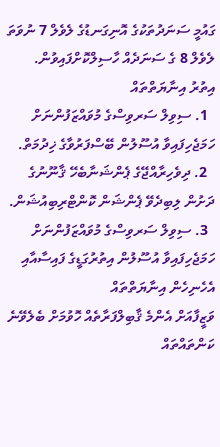ގައުމީ ސަނަދުތަކުގެ އޮނިގަނޑުގެ ލެވެލް 7 ނުވަތަ ލެވެލް 8 ގެ ސަނަދެއް ހާސިލްކޮށްފައިވުން.
އިތުރު އިނާޔަތްތައް
  1. ސިވިލް ސަރވިސްގެ މުވައްޒަފުންނަށް ހަމަޖެހިފައިވާ އުސޫލުން ބޭސްފަރުވާގެ ޚިދުމަތް.
  2. ދިވެހިރާއްޖޭގެ ޕެންޝަނާބެހޭ ޤާނޫނުގެ ދަށުން ލިބިދެވޭ ޕެންޝަން ކޮންޓްރިބިއުޝަން.
  3. ސިވިލް ސަރވިސްގެ މުވައްޒަފުންނަށް ހަމަޖެހިފައިވާ އުސޫލުން އިތުރުގަޑީގެ ފައިސާއާއި އެހެނިހެން އިނާޔަތްތައް
ވަޒީފާއަށް އެންމެ ޤާބިލްފަރާތެއް ހޮވުމަށް ބެލެވޭނެ ކަންތައްތައް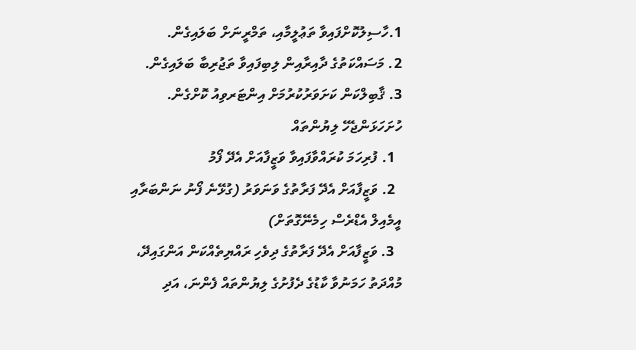1.ހާސިލުކޮށްފައިވާ ތަޢުލީމާއި، ތަމްރީނަށް ބަލައިގެން.
2. މަސައްކަތުގެ ދާއިރާއިން ލިބިފައިވާ ތަޖުރިބާ ބަލައިގެން.
3. ޤާބިލްކަން ކަށަވަރުކުރުމަށް އިންޓަރވިއު ކޮށްގެން.
ހުށަހަޅަންޖެހޭ ލިޔުންތައް
  1. ފުރިހަމަ ކުރައްވާފައިވާ ވަޒީފާއަށް އެދޭ ފޯމު
  2. ވަޒީފާއަށް އެދޭ ފަރާތުގެ ވަނަވަރު (ގުޅޭނެ ފޯނު ނަންބަރާއި އީމެއިލް އެޑްރެސް ހިމެނޭގޮތަށް)
  3. ވަޒީފާއަށް އެދޭ ފަރާތުގެ ދިވެހި ރައްޔިތެއްކަން އަންގައިދޭ، މުއްދަތު ހަމަނުވާ ކާޑުގެ ދެފުށުގެ ލިޔުންތައް ފެންނަ، އަދި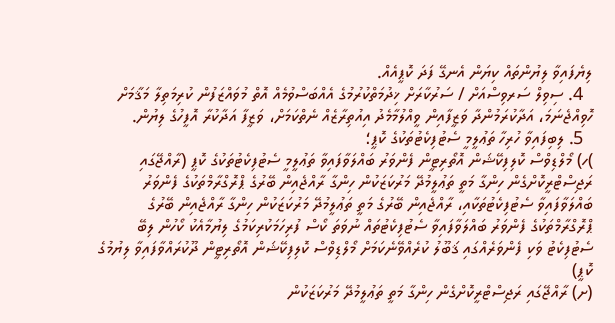ލިޔެފައިވާ ލިޔުންތައް ކިޔަން އެނގޭ ފަދަ ކޮޕީއެއް.
  4. ސިވިލް ސަރވިސްއަށް / ސަރުކާރަށް ޚިދުމަތްކުރުމުގެ އެއްބަސްވުމެއް އޮތް މުވައްޒަފުން ކުރިމަތިލާ މަޤާމަށް ހޮވިއްޖެނަމަ، އަދާކުރަމުންދާ ވަޒީފާއިން ވީއްލުމާމެދު އިއުތިރާޒެއް ނެތްކަމަށް، ވަޒީފާ އަދާކުރާ އޮފީހުގެ ލިޔުން.
  5. ލިބިފައިވާ ހުރިހާ ތަޢުލީމީ ސެޓުފިކެޓުތަކުގެ ކޮޕީ؛
)ހ) މޯލްޑިވްސް ކޮލިފިކޭޝަން އޮތޯރިޓީން ފެންވަރު ބައްލަވާފައިވާ ތަޢުލީމީ ސެޓުފިކެޓުތަކުގެ ކޮޕީ (ރާއްޖޭގައި ރަޖިސްޓްރީކޮށްގެން ހިންގާ މަތީ ތަޢުލީމުދޭ މަރުކަޒަކުން ހިންގާ ރާއްޖެއިން ބޭރުގެ ޕްރޮގްރާމްތަކުގެ ފެންވަރު ބައްލަވާފައިވާ ސެޓުފިކެޓުތަކާއި، ރާއްޖެއިން ބޭރުގެ މަތީ ތަޢުލީމުދޭ މަރުކަޒަކުން ހިންގާ ރާއްޖެއިން ބޭރުގެ ޕްރޮގްރާމްތަކުގެ ފެންވަރު ބައްލަވާފައިވާ ސެޓުފިކެޓުތައް ނުވަތަ ކޯސް ފުރިހަމަކުރިކަމުގެ ލިޔުމާއެކު ކޯހުން ލިބޭ ސެޓުފިކެޓު ވަކި ފެންވަރެއްގައި ޤަބޫލު ކުރެއްވޭނެކަމަށް މޯލްޑިވްސް ކޮލިފިކޭޝަން އޮތޯރިޓީން ދޫކުރައްވާފައިވާ ލިޔުމުގެ ކޮޕީ)
(ށ) ރާއްޖޭގައި ރަޖިސްޓްރީކޮށްގެން ހިންގާ މަތީ ތަޢުލީމުދޭ މަރުކަޒަކުން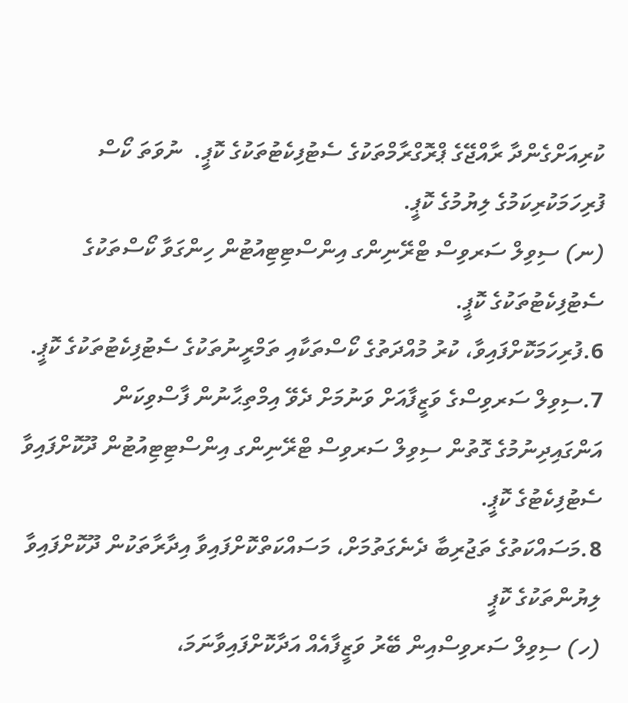ކުރިއަށްގެންދާ ރާއްޖޭގެ ޕްރޮގްރާމްތަކުގެ ސެޓުފިކެޓުތަކުގެ ކޮޕީ.  ނުވަތަ ކޯސް ފުރިހަމަކުރިކަމުގެ ލިޔުމުގެ ކޮޕީ.
(ނ) ސިވިލް ސަރވިސް ޓްރޭނިންގ އިންސްޓިޓިއުޓުން ހިންގަވާ ކޯސްތަކުގެ ސެޓުފިކެޓުތަކުގެ ކޮޕީ.
6.ފުރިހަމަކޮށްފައިވާ، ކުރު މުއްދަތުގެ ކޯސްތަކާއި ތަމްރީނުތަކުގެ ސެޓުފިކެޓުތަކުގެ ކޮޕީ.
7.ސިވިލް ސަރވިސްގެ ވަޒީފާއަށް ވަނުމަށް ދެވޭ އިމްތިޙާނުން ފާސްވިކަން އަންގައިދިނުމުގެ ގޮތުން ސިވިލް ސަރވިސް ޓްރޭނިންގ އިންސްޓިޓިއުޓުން ދޫކޮށްފައިވާ ސެޓުފިކެޓުގެ ކޮޕީ.
8.މަސައްކަތުގެ ތަޖުރިބާ ދެނެގަތުމަށް، މަސައްކަތްކޮށްފައިވާ އިދާރާތަކުން ދޫކޮށްފައިވާ ލިޔުންތަކުގެ ކޮޕީ
(ހ) ސިވިލް ސަރވިސްއިން ބޭރު ވަޒީފާއެއް އަދާކޮށްފައިވާނަމަ،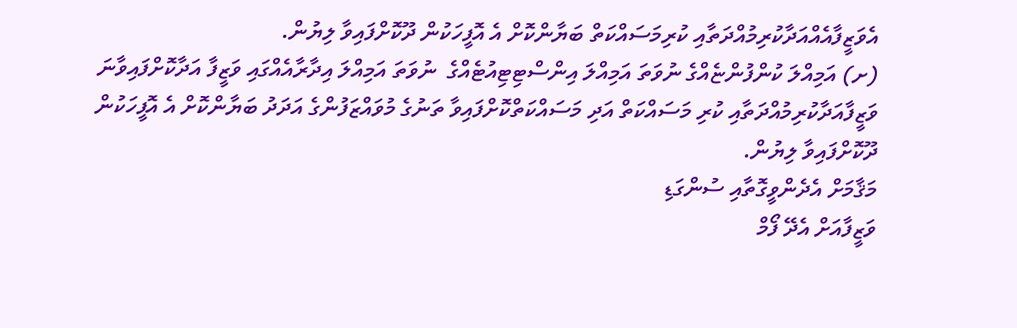އެވަޒީފާއެއްއަދާކުރިމުއްދަތާއި ކުރިމަސައްކަތް ބަޔާންކޮށް އެ އޮފީހަކުން ދޫކޮށްފައިވާ ލިޔުން.
(ށ) އަމިއްލަ ކުންފުންޏެއްގެ ނުވަތަ އަމިއްލަ އިންސްޓިޓިއުޓެއްގެ  ނުވަތަ އަމިއްލަ އިދާރާއެއްގައި ވަޒީފާ އަދާކޮށްފައިވާނަ ވަޒީފާއަދާކުރިމުއްދަތާއި ކުރި މަސައްކަތް އަދި މަސައްކަތްކޮށްފައިވާ ތަނުގެ މުވައްޒަފުންގެ އަދަދު ބަޔާންކޮށް އެ އޮފީހަކުން ދޫކޮށްފައިވާ ލިޔުން.
މަޤާމަށް އެދެންވީގޮތާއި ސުންގަޑި
ވަޒީފާއަށް އެދޭ ފޯމް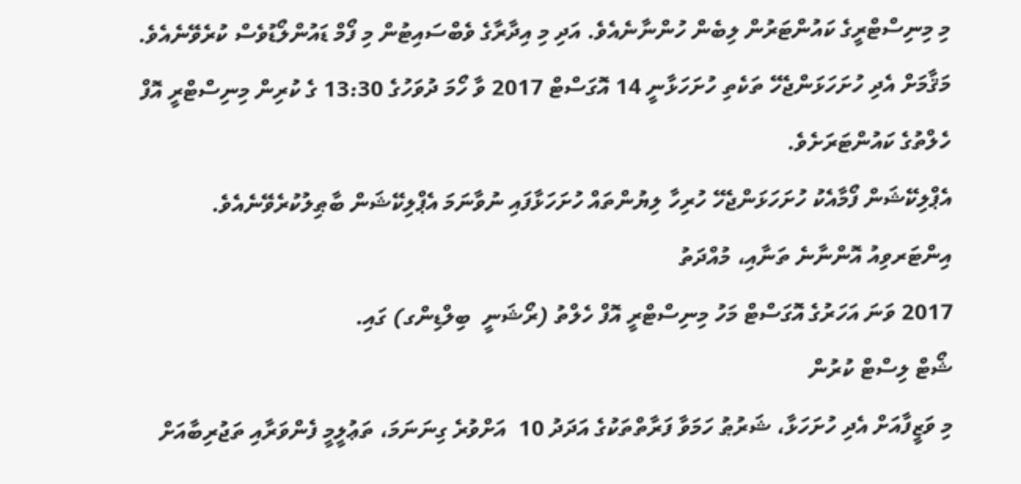މި މިނިސްޓްރީގެ ކައުންޓަރުން ލިބެން ހުންނާނެއެވެ. އަދި މި އިދާރާގެ ވެބްސައިޓުން މި ފޯމް ޑައުންލޯޑުވެސް ކުރެވޭނެއެވެ. މަޤާމަށް އެދި ހުށަހަޅަންޖެހޭ ތަކެތި ހުށަހަޅާނީ 14 އޮގަސްޓް 2017 ވާ ހޯމަ ދުވަހުގެ 13:30 ގެ ކުރިން މިނިސްޓްރީ އޮފް ހެލްތުގެ ކައުންޓަރަށެވެ.
އެޕްލިކޭޝަން ފޯމާއެކު ހުށަހަޅަންޖެހޭ ހުރިހާ ލިޔުންތައް ހުށަހަޅާފައި ނުވާނަމަ އެޕްލިކޭޝަން ބާޠިލުކުރެވޭނެއެވެ.
އިންޓަރވިއު އޮންނާނެ ތަނާއި، މުއްދަތު
2017 ވަނަ އަހަރުގެ އޮގަސްޓް މަހު މިނިސްޓްރީ އޮފް ހެލްތު (ރޯޝަނީ  ބިލްޑިންގ) ގައި.
ޝޯޓް ލިސްޓް ކުރުން
މި ވަޒީފާއަށް އެދި ހުށަހަޅާ، ޝަރުޠު ހަމަވާ ފަރާތްތަކުގެ އަދަދު 10  އަށްވުރެ ގިނަނަމަ، ތަޢުލީމީ ފެންވަރާއި ތަޖުރިބާއަށް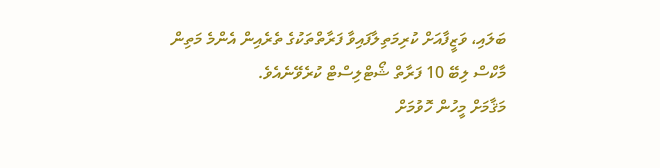ބަލައި، ވަޒީފާއަށް ކުރިމަތިލާފައިވާ ފަރާތްތަކުގެ ތެރެއިން އެންމެ މަތިން މާކްސް ލިބޭ 10 ފަރާތް ޝޯޓްލިސްޓް ކުރެވޭނެއެވެ.
މަޤާމަށް މީހުން ހޮވުމަށް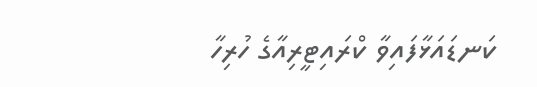ކަނޑައަޅާފައިވާ ކްރައިޓީރިއާގެ ހުރިހާ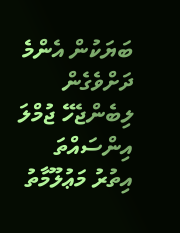ބަޔަކުން އެންމެ ދަށްވެގެން ލިބެންޖެހޭ ޖުމްލަ އިންސައްތަ
އިތުރު މަޢުލޫމާތު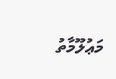މަޢުލޫމާތު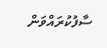ސާފުކުރައްވަން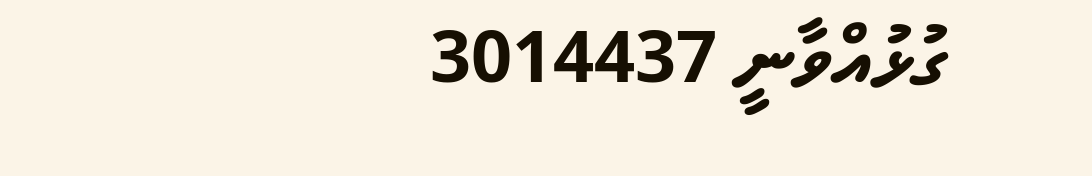ގުޅުއްވާނީ 3014437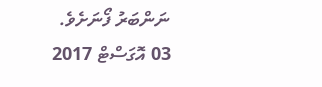ނަންބަރު ފޯނަށެވެ.
03 އޮގަސްޓް 2017